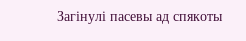Загiнулi пасевы ад спякоты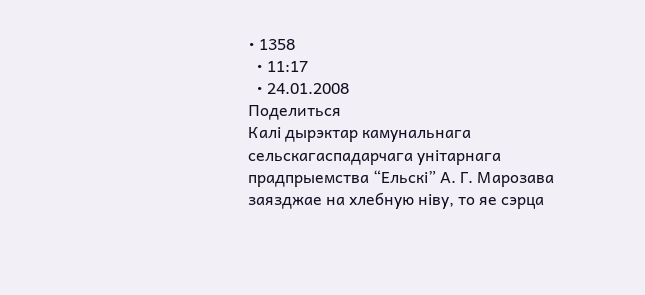• 1358
  • 11:17
  • 24.01.2008
Поделиться
Калі дырэктар камунальнага сельскагаспадарчага унітарнага прадпрыемства “Ельскі” А. Г. Марозава заязджае на хлебную ніву, то яе сэрца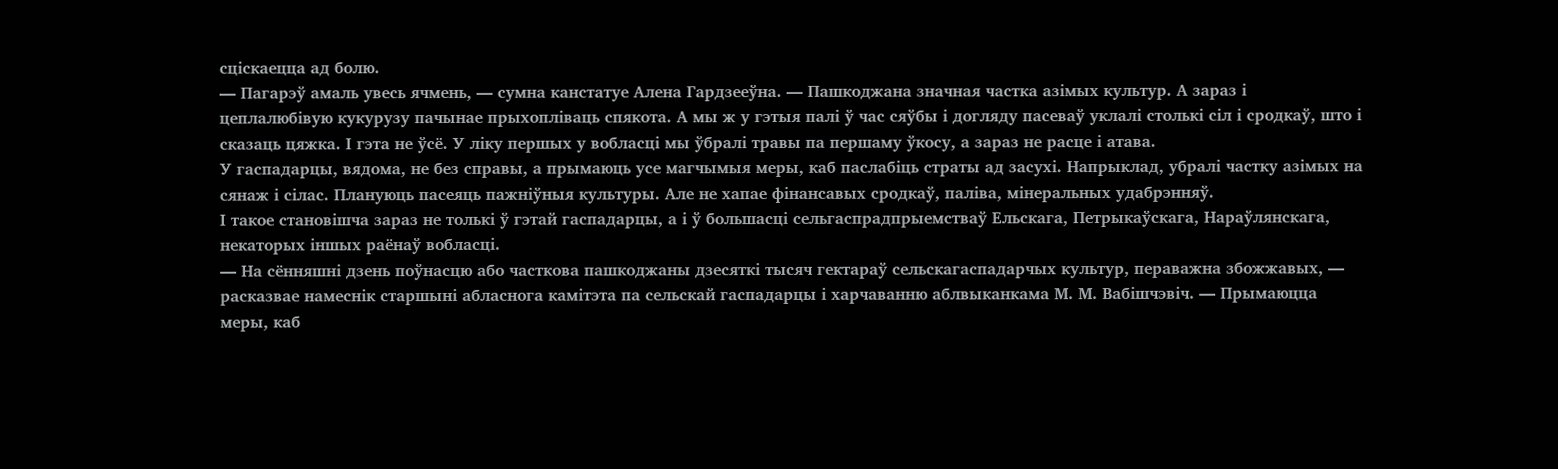сціскаецца ад болю.
— Пагарэў амаль увесь ячмень, — сумна канстатуе Алена Гардзееўна. — Пашкоджана значная частка азімых культур. А зараз і цеплалюбівую кукурузу пачынае прыхопліваць спякота. А мы ж у гэтыя палі ў час сяўбы і догляду пасеваў уклалі столькі сіл і сродкаў, што і сказаць цяжка. І гэта не ўсё. У ліку першых у вобласці мы ўбралі травы па першаму ўкосу, а зараз не расце і атава.
У гаспадарцы, вядома, не без справы, а прымаюць усе магчымыя меры, каб паслабіць страты ад засухі. Напрыклад, убралі частку азімых на сянаж і сілас. Плануюць пасеяць пажніўныя культуры. Але не хапае фінансавых сродкаў, паліва, мінеральных удабрэнняў.
І такое становішча зараз не толькі ў гэтай гаспадарцы, а і ў большасці сельгаспрадпрыемстваў Ельскага, Петрыкаўскага, Нараўлянскага, некаторых іншых раёнаў вобласці.
— На сённяшні дзень поўнасцю або часткова пашкоджаны дзесяткі тысяч гектараў сельскагаспадарчых культур, пераважна збожжавых, — расказвае намеснік старшыні абласнога камітэта па сельскай гаспадарцы і харчаванню аблвыканкама М. М. Вабішчэвіч. — Прымаюцца меры, каб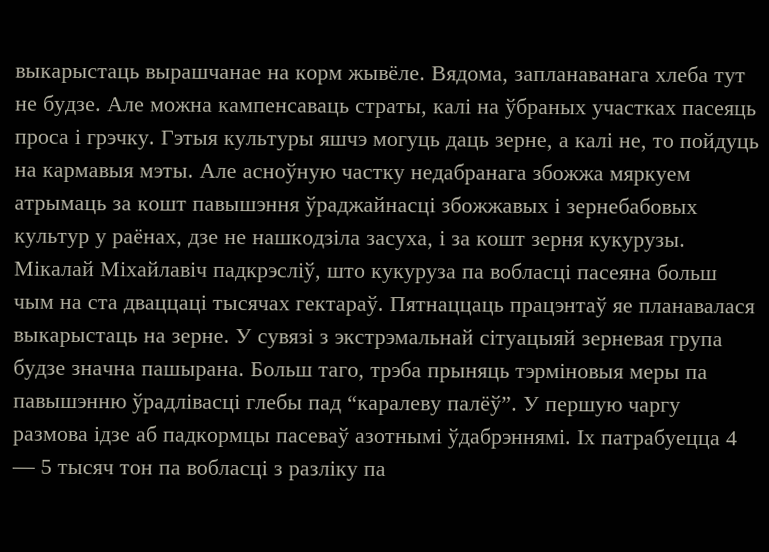выкарыстаць вырашчанае на корм жывёле. Вядома, запланаванага хлеба тут не будзе. Але можна кампенсаваць страты, калі на ўбраных участках пасеяць проса і грэчку. Гэтыя культуры яшчэ могуць даць зерне, а калі не, то пойдуць на кармавыя мэты. Але асноўную частку недабранага збожжа мяркуем атрымаць за кошт павышэння ўраджайнасці збожжавых і зернебабовых культур у раёнах, дзе не нашкодзіла засуха, і за кошт зерня кукурузы.
Мікалай Міхайлавіч падкрэсліў, што кукуруза па вобласці пасеяна больш чым на ста дваццаці тысячах гектараў. Пятнаццаць працэнтаў яе планавалася выкарыстаць на зерне. У сувязі з экстрэмальнай сітуацыяй зерневая група будзе значна пашырана. Больш таго, трэба прыняць тэрміновыя меры па павышэнню ўрадлівасці глебы пад “каралеву палёў”. У першую чаргу размова ідзе аб падкормцы пасеваў азотнымі ўдабрэннямі. Іх патрабуецца 4 — 5 тысяч тон па вобласці з разліку па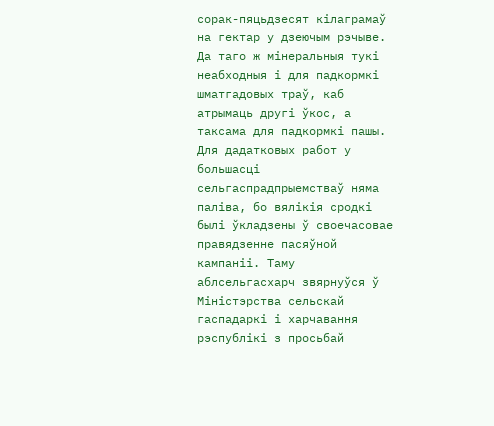сорак-пяцьдзесят кілаграмаў на гектар у дзеючым рэчыве. Да таго ж мінеральныя тукі неабходныя і для падкормкі шматгадовых траў, каб атрымаць другі ўкос, а таксама для падкормкі пашы.
Для дадатковых работ у большасці сельгаспрадпрыемстваў няма паліва, бо вялікія сродкі былі ўкладзены ў своечасовае правядзенне пасяўной кампаніі. Таму аблсельгасхарч звярнуўся ў Міністэрства сельскай гаспадаркі і харчавання рэспублікі з просьбай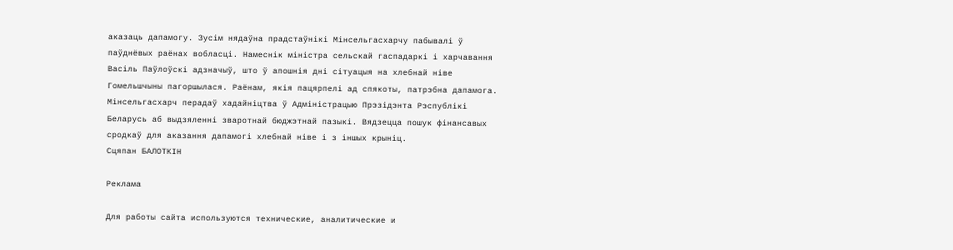аказаць дапамогу. Зусім нядаўна прадстаўнікі Мінсельгасхарчу пабывалі ў паўднёвых раёнах вобласці. Намеснік міністра сельскай гаспадаркі і харчавання Васіль Паўлоўскі адзначыў, што ў апошнія дні сітуацыя на хлебнай ніве Гомельшчыны пагоршылася. Раёнам, якія пацярпелі ад спякоты, патрэбна дапамога. Мінсельгасхарч перадаў хадайніцтва ў Адміністрацыю Прэзідэнта Рэспублікі Беларусь аб выдзяленні зваротнай бюджэтнай пазыкі. Вядзецца пошук фінансавых сродкаў для аказання дапамогі хлебнай ніве і з іншых крыніц.
Сцяпан БАЛОТКІН

Реклама

Для работы сайта используются технические, аналитические и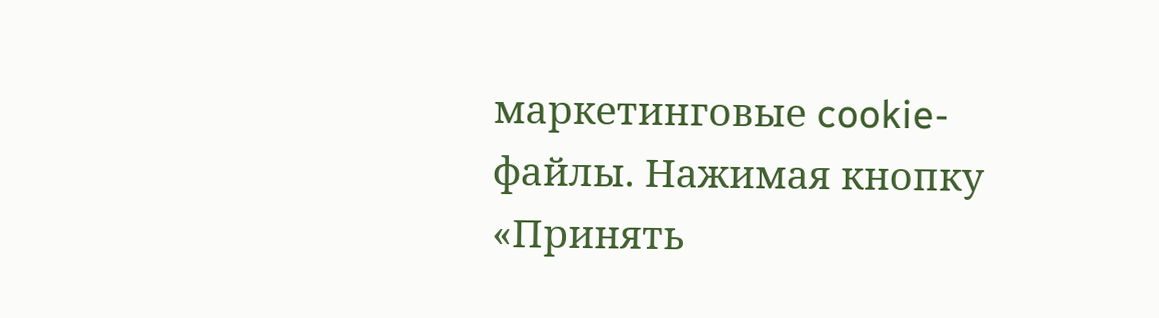маркетинговые cookie-файлы. Нажимая кнопку «Принять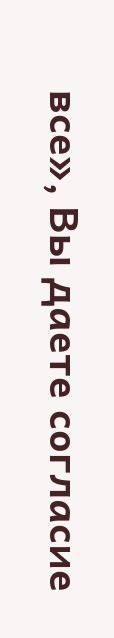все», Вы даете согласие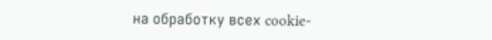на обработку всех cookie-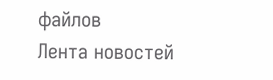файлов
Лента новостей